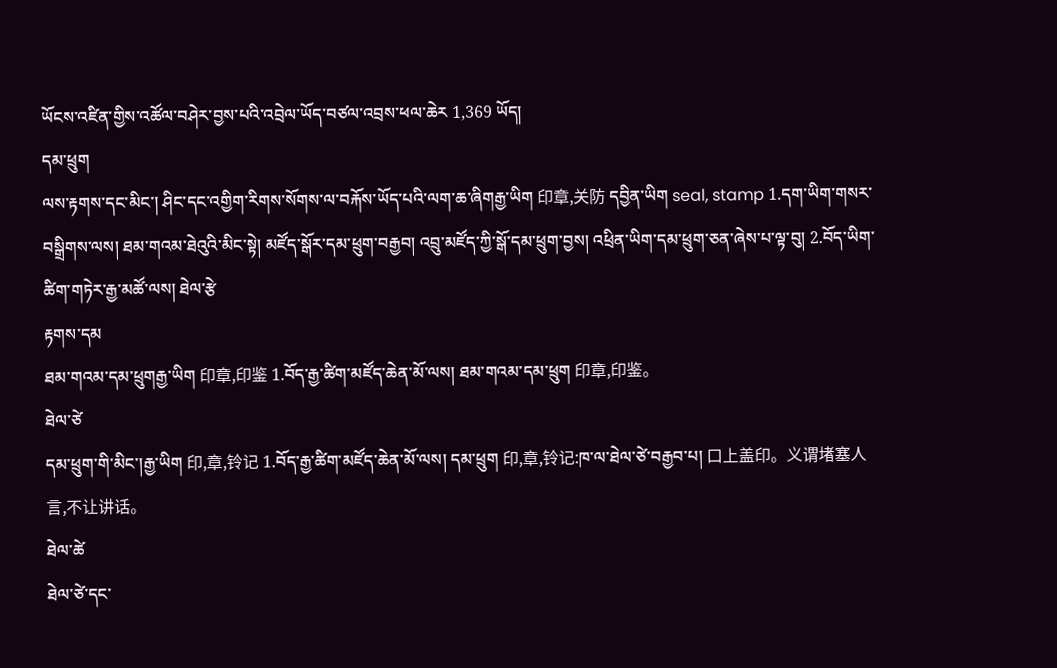ཡོངས་འཛིན་གྱིས་འཚོལ་བཤེར་བྱས་པའི་འབྲེལ་ཡོད་བཙལ་འབྲས་ཕལ་ཆེར 1,369 ཡོད།
དམ་ཕྲུག
ལས་རྟགས་དང་མིང་། ཤིང་དང་འགྱིག་རིགས་སོགས་ལ་བརྐོས་ཡོད་པའི་ལག་ཆ་ཞིགརྒྱ་ཡིག 印章,关防 དབྱིན་ཡིག seal, stamp 1.དག་ཡིག་གསར་བསྒྲིགས་ལས། ཐམ་གའམ་ཐེའུའི་མིང་སྟེ། མཛོད་སྒོར་དམ་ཕྲུག་བརྒྱབ། འབྲུ་མཛོད་ཀྱི་སྒོ་དམ་ཕྲུག་བྱས། འཕྲིན་ཡིག་དམ་ཕྲུག་ཅན་ཞེས་པ་ལྟ་བུ། 2.བོད་ཡིག་ཚིག་གཏེར་རྒྱ་མཚོ་ལས། ཐེལ་རྩེ
རྟགས་དམ
ཐམ་གའམ་དམ་ཕྲུགརྒྱ་ཡིག 印章,印鉴 1.བོད་རྒྱ་ཚིག་མཛོད་ཆེན་མོ་ལས། ཐམ་གའམ་དམ་ཕྲུག 印章,印鉴。
ཐེལ་ཙེ
དམ་ཕྲུག་གི་མིང་།རྒྱ་ཡིག 印,章,铃记 1.བོད་རྒྱ་ཚིག་མཛོད་ཆེན་མོ་ལས། དམ་ཕྲུག 印,章,铃记:ཁ་ལ་ཐེལ་ཙེ་བརྒྱབ་པ། 口上盖印。义谓堵塞人言,不让讲话。
ཐེལ་ཚེ
ཐེལ་ཙེ་དང་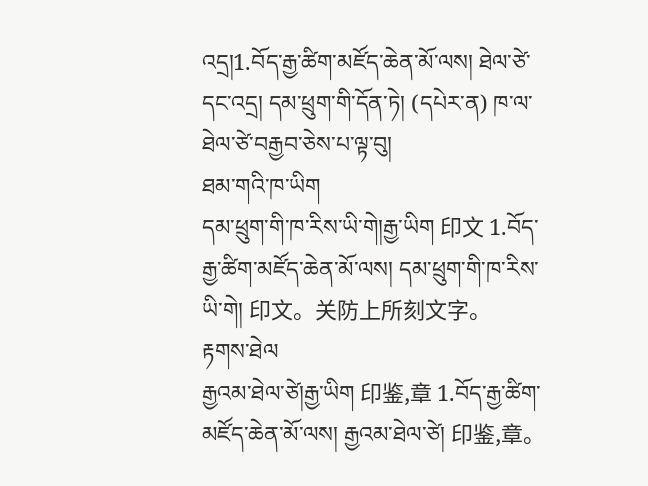འདྲ།1.བོད་རྒྱ་ཚིག་མཛོད་ཆེན་མོ་ལས། ཐེལ་ཙེ་དང་འདྲ། དམ་ཕྲུག་གི་དོན་ཏེ། (དཔེར་ན) ཁ་ལ་ཐེལ་ཙེ་བརྒྱབ་ཅེས་པ་ལྟ་བུ།
ཐམ་གའི་ཁ་ཡིག
དམ་ཕྲུག་གི་ཁ་རིས་ཡི་གེ།རྒྱ་ཡིག 印文 1.བོད་རྒྱ་ཚིག་མཛོད་ཆེན་མོ་ལས། དམ་ཕྲུག་གི་ཁ་རིས་ཡི་གེ། 印文。关防上所刻文字。
རྟགས་ཐེལ
རྒྱའམ་ཐེལ་ཙེ།རྒྱ་ཡིག 印鉴,章 1.བོད་རྒྱ་ཚིག་མཛོད་ཆེན་མོ་ལས། རྒྱའམ་ཐེལ་ཙེ། 印鉴,章。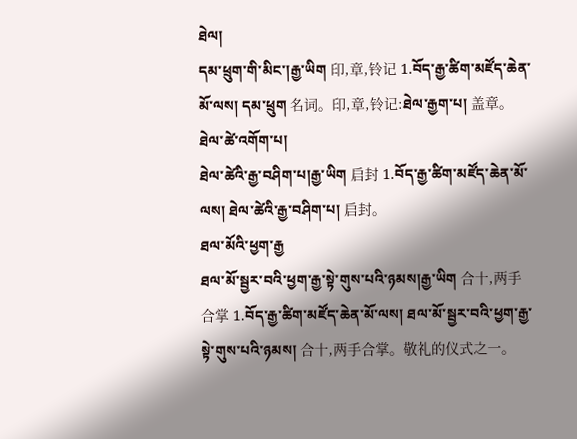ཐེལ།
དམ་ཕྲུག་གི་མིང་།རྒྱ་ཡིག 印,章,铃记 1.བོད་རྒྱ་ཚིག་མཛོད་ཆེན་མོ་ལས། དམ་ཕྲུག 名词。印,章,铃记:ཐེལ་རྒྱག་པ། 盖章。
ཐེལ་ཚེ་འགོག་པ།
ཐེལ་ཚེའི་རྒྱ་བཤིག་པ།རྒྱ་ཡིག 启封 1.བོད་རྒྱ་ཚིག་མཛོད་ཆེན་མོ་ལས། ཐེལ་ཚེའི་རྒྱ་བཤིག་པ། 启封。
ཐལ་མོའི་ཕྱག་རྒྱ
ཐལ་མོ་སྦྱར་བའི་ཕྱག་རྒྱ་སྟེ་གུས་པའི་ཉམས།རྒྱ་ཡིག 合十,两手合掌 1.བོད་རྒྱ་ཚིག་མཛོད་ཆེན་མོ་ལས། ཐལ་མོ་སྦྱར་བའི་ཕྱག་རྒྱ་སྟེ་གུས་པའི་ཉམས། 合十,两手合掌。敬礼的仪式之一。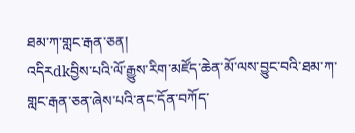ཐམ་ཀ་གླང་རྒན་ཅན།
འདིརdkབྱིས་པའི་ལོ་རྒྱུས་རིག་མཛོད་ཆེན་མོ་ལས་བྱུང་བའི་ཐམ་ཀ་གླང་རྒན་ཅན་ཞེས་པའི་ནང་དོན་བཀོད་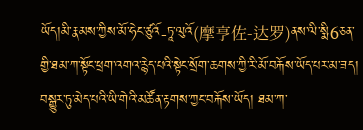ཡོད།མི་རྣམས་ཀྱིས་མོ་ཧེང་ཙུའོ-ཏཱ་ལུའོ(摩亨佐-达罗)ནས་ལི་སྨི6ཅན་གྱི་ཐམ་ཀ་སྟོང་ཕྲག་འགའ་རྙེད་པའི་སྟེང་སྲོག་ཆགས་ཀྱི་རི་མོ་བརྐོས་ཡོད་པར་མ་ཟད། བསྒྱུར་ཏུ་མེད་པའི་ཡི་གེའི་མཚོན་རྟགས་ཀྱང་བརྐོས་ཡོད། ཐམ་ཀ་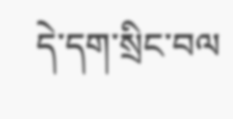དེ་དག་སྲིང་བལ